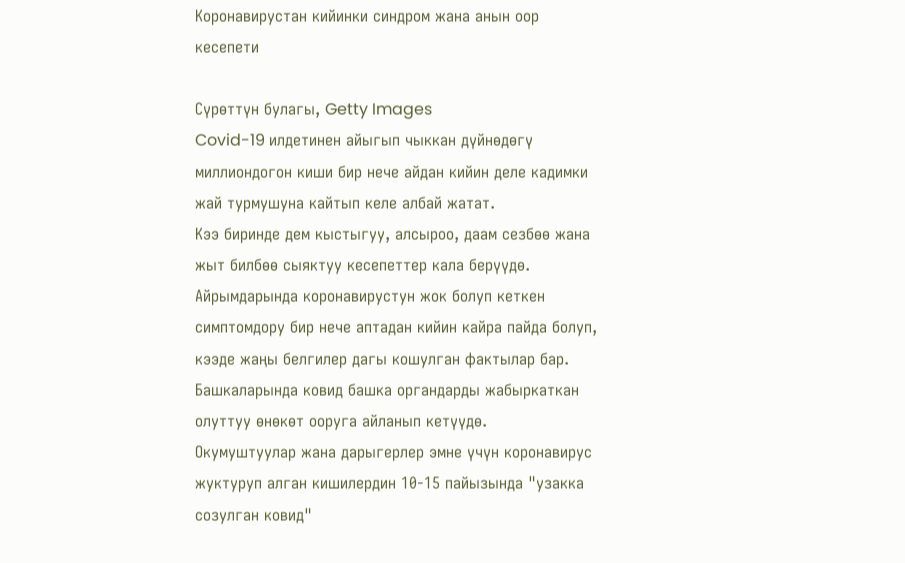Коронавирустан кийинки синдром жана анын оор кесепети

Сүрөттүн булагы, Getty Images
Covid-19 илдетинен айыгып чыккан дүйнөдөгү миллиондогон киши бир нече айдан кийин деле кадимки жай турмушуна кайтып келе албай жатат.
Кээ биринде дем кыстыгуу, алсыроо, даам сезбөө жана жыт билбөө сыяктуу кесепеттер кала берүүдө. Айрымдарында коронавирустун жок болуп кеткен симптомдору бир нече аптадан кийин кайра пайда болуп, кээде жаңы белгилер дагы кошулган фактылар бар. Башкаларында ковид башка органдарды жабыркаткан олуттуу өнөкөт ооруга айланып кетүүдө.
Окумуштуулар жана дарыгерлер эмне үчүн коронавирус жуктуруп алган кишилердин 10-15 пайызында "узакка созулган ковид"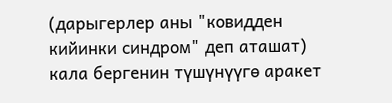(дарыгерлер аны "ковидден кийинки синдром" деп аташат) кала бергенин түшүнүүгө аракет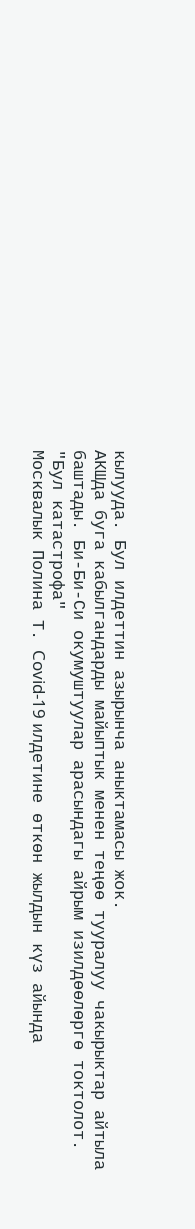кылууда. Бул илдеттин азырынча аныктамасы жок.
АКШда буга кабылгандарды майыптык менен теңөө тууралуу чакырыктар айтыла баштады. Би-Би-Си окумуштуулар арасындагы айрым изилдөөлөргө токтолот.
"Бул катастрофа"
Москвалык Полина Т. Covid-19 илдетине өткөн жылдын күз айында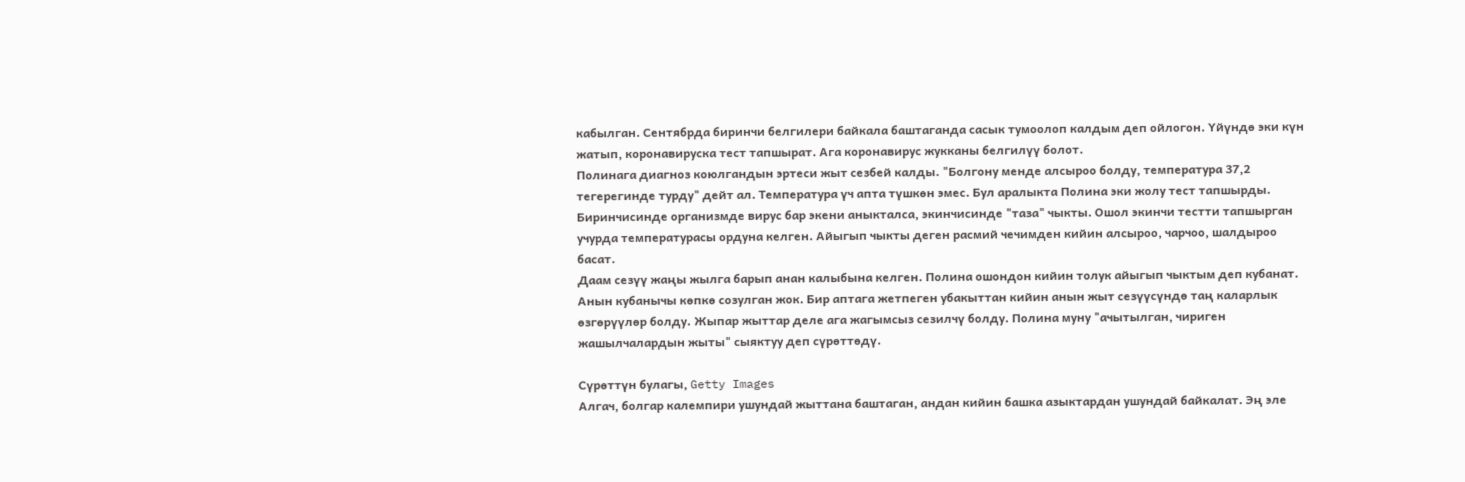кабылган. Сентябрда биринчи белгилери байкала баштаганда сасык тумоолоп калдым деп ойлогон. Үйүндө эки күн жатып, коронавируска тест тапшырат. Ага коронавирус жукканы белгилүү болот.
Полинага диагноз коюлгандын эртеси жыт сезбей калды. "Болгону менде алсыроо болду, температура 37,2 тегерегинде турду" дейт ал. Температура үч апта түшкөн эмес. Бул аралыкта Полина эки жолу тест тапшырды. Биринчисинде организмде вирус бар экени аныкталса, экинчисинде "таза" чыкты. Ошол экинчи тестти тапшырган учурда температурасы ордуна келген. Айыгып чыкты деген расмий чечимден кийин алсыроо, чарчоо, шалдыроо басат.
Даам сезүү жаңы жылга барып анан калыбына келген. Полина ошондон кийин толук айыгып чыктым деп кубанат. Анын кубанычы көпкө созулган жок. Бир аптага жетпеген убакыттан кийин анын жыт сезүүсүндө таң каларлык өзгөрүүлөр болду. Жыпар жыттар деле ага жагымсыз сезилчү болду. Полина муну "ачытылган, чириген жашылчалардын жыты" сыяктуу деп сүрөттөдү.

Сүрөттүн булагы, Getty Images
Алгач, болгар калемпири ушундай жыттана баштаган, андан кийин башка азыктардан ушундай байкалат. Эң эле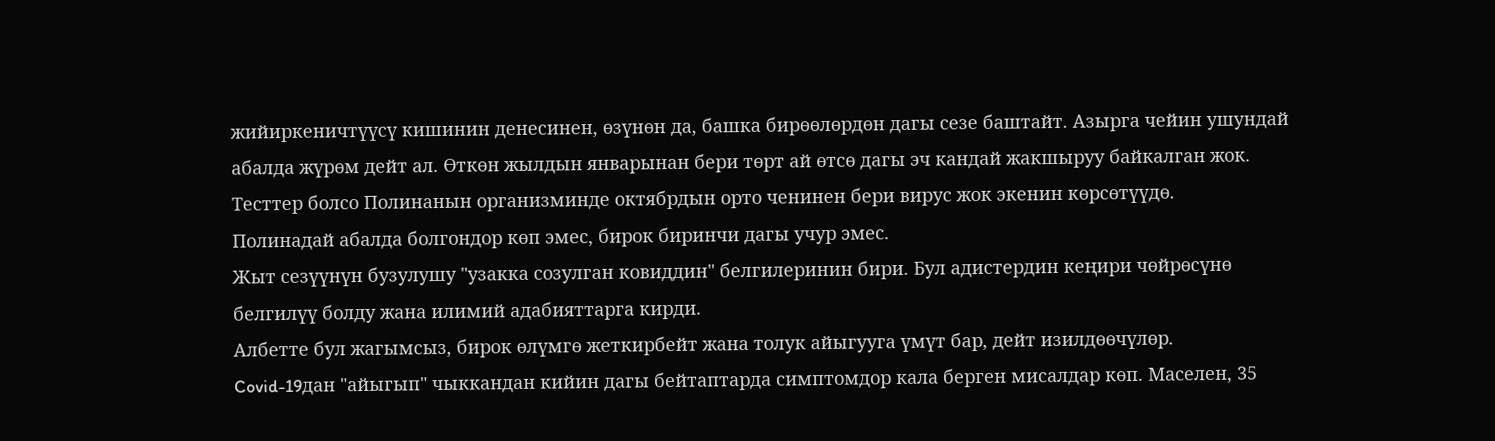жийиркеничтүүсү кишинин денесинен, өзүнөн да, башка бирөөлөрдөн дагы сезе баштайт. Азырга чейин ушундай абалда жүрөм дейт ал. Өткөн жылдын январынан бери төрт ай өтсө дагы эч кандай жакшыруу байкалган жок. Тесттер болсо Полинанын организминде октябрдын орто ченинен бери вирус жок экенин көрсөтүүдө.
Полинадай абалда болгондор көп эмес, бирок биринчи дагы учур эмес.
Жыт сезүүнүн бузулушу "узакка созулган ковиддин" белгилеринин бири. Бул адистердин кеңири чөйрөсүнө белгилүү болду жана илимий адабияттарга кирди.
Албетте бул жагымсыз, бирок өлүмгө жеткирбейт жана толук айыгууга үмүт бар, дейт изилдөөчүлөр.
Covid-19дан "айыгып" чыккандан кийин дагы бейтаптарда симптомдор кала берген мисалдар көп. Маселен, 35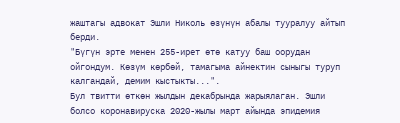жаштагы адвокат Эшли Николь өзүнүн абалы тууралуу айтып берди.
"Бүгүн эрте менен 255-ирет өтө катуу баш оорудан ойгондум. Көзүм көрбөй, тамагыма айнектин сыныгы туруп калгандай, демим кыстыкты...".
Бул твитти өткөн жылдын декабрында жарыялаган. Эшли болсо коронавируска 2020-жылы март айында эпидемия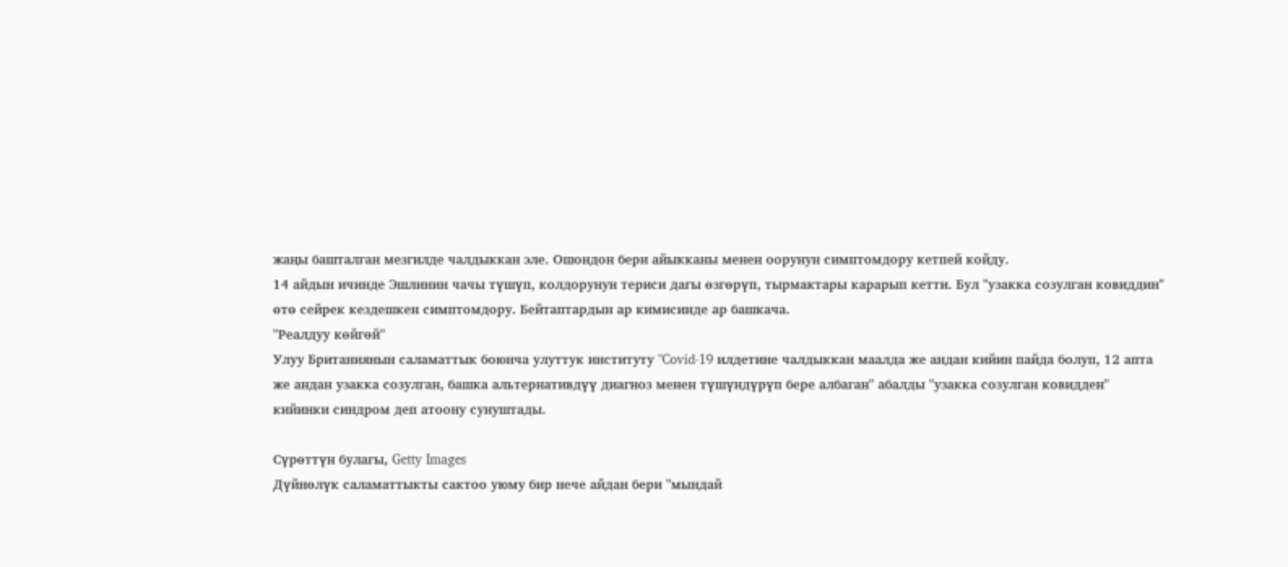жаңы башталган мезгилде чалдыккан эле. Ошондон бери айыкканы менен оорунун симптомдору кетпей койду.
14 айдын ичинде Эшлинин чачы түшүп, колдорунун териси дагы өзгөрүп, тырмактары карарып кетти. Бул "узакка созулган ковиддин" өтө сейрек кездешкен симптомдору. Бейтаптардын ар кимисинде ар башкача.
"Реалдуу көйгөй"
Улуу Британиянын саламаттык боюнча улуттук институту "Covid-19 илдетине чалдыккан маалда же андан кийин пайда болуп, 12 апта же андан узакка созулган, башка альтернативдүү диагноз менен түшүндүрүп бере албаган" абалды "узакка созулган ковидден" кийинки синдром деп атоону сунуштады.

Сүрөттүн булагы, Getty Images
Дүйнөлүк саламаттыкты сактоо уюму бир нече айдан бери "мындай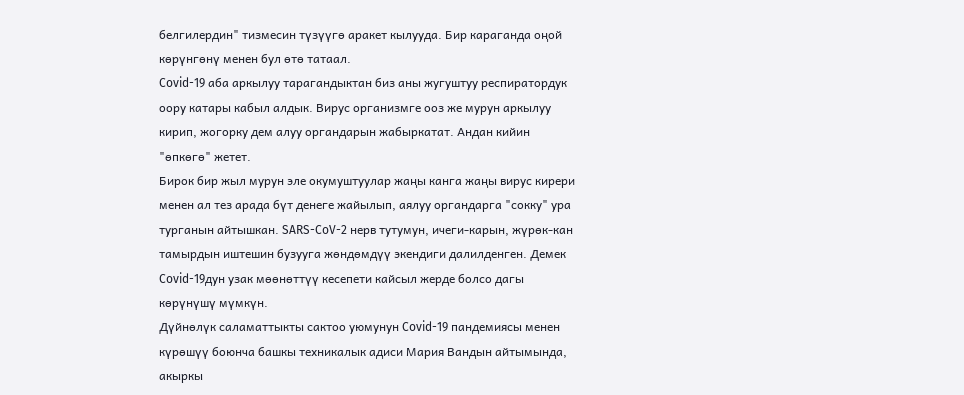белгилердин" тизмесин түзүүгө аракет кылууда. Бир караганда оңой көрүнгөнү менен бул өтө татаал.
Covid-19 аба аркылуу тарагандыктан биз аны жугуштуу респиратордук оору катары кабыл алдык. Вирус организмге ооз же мурун аркылуу кирип, жогорку дем алуу органдарын жабыркатат. Андан кийин "өпкөгө" жетет.
Бирок бир жыл мурун эле окумуштуулар жаңы канга жаңы вирус кирери менен ал тез арада бүт денеге жайылып, аялуу органдарга "сокку" ура турганын айтышкан. SARS-CoV-2 нерв тутумун, ичеги-карын, жүрөк-кан тамырдын иштешин бузууга жөндөмдүү экендиги далилденген. Демек Covid-19дун узак мөөнөттүү кесепети кайсыл жерде болсо дагы көрүнүшү мүмкүн.
Дүйнөлүк саламаттыкты сактоо уюмунун Covid-19 пандемиясы менен күрөшүү боюнча башкы техникалык адиси Мария Вандын айтымында, акыркы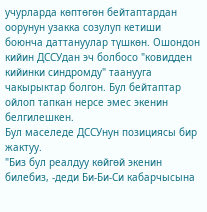учурларда көптөгөн бейтаптардан оорунун узакка созулуп кетиши боюнча даттануулар түшкөн. Ошондон кийин ДССУдан эч болбосо "ковидден кийинки синдромду" таанууга чакырыктар болгон. Бул бейтаптар ойлоп тапкан нерсе эмес экенин белгилешкен.
Бул маселеде ДССУнун позициясы бир жактуу.
"Биз бул реалдуу көйгөй экенин билебиз, -деди Би-Би-Си кабарчысына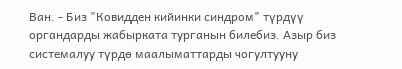Ван. - Биз "Ковидден кийинки синдром" түрдүү органдарды жабырката турганын билебиз. Азыр биз системалуу түрдө маалыматтарды чогултууну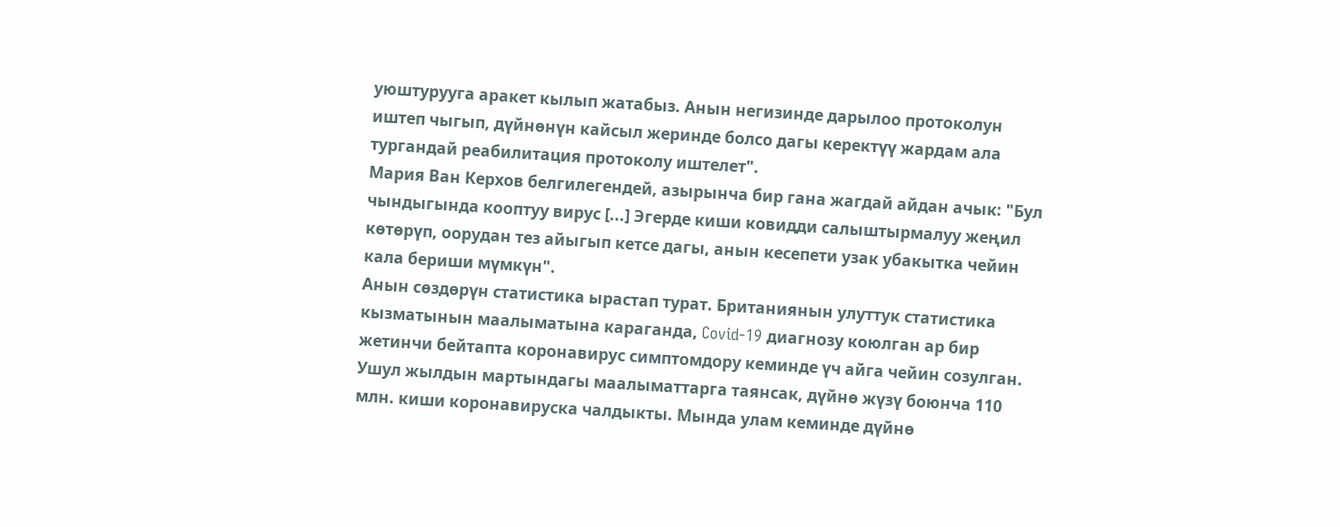уюштурууга аракет кылып жатабыз. Анын негизинде дарылоо протоколун иштеп чыгып, дүйнөнүн кайсыл жеринде болсо дагы керектүү жардам ала тургандай реабилитация протоколу иштелет".
Мария Ван Керхов белгилегендей, азырынча бир гана жагдай айдан ачык: "Бул чындыгында кооптуу вирус [...] Эгерде киши ковидди салыштырмалуу жеңил көтөрүп, оорудан тез айыгып кетсе дагы, анын кесепети узак убакытка чейин кала бериши мүмкүн".
Анын сөздөрүн статистика ырастап турат. Британиянын улуттук статистика кызматынын маалыматына караганда, Covid-19 диагнозу коюлган ар бир жетинчи бейтапта коронавирус симптомдору кеминде үч айга чейин созулган.
Ушул жылдын мартындагы маалыматтарга таянсак, дүйнө жүзү боюнча 110 млн. киши коронавируска чалдыкты. Мында улам кеминде дүйнө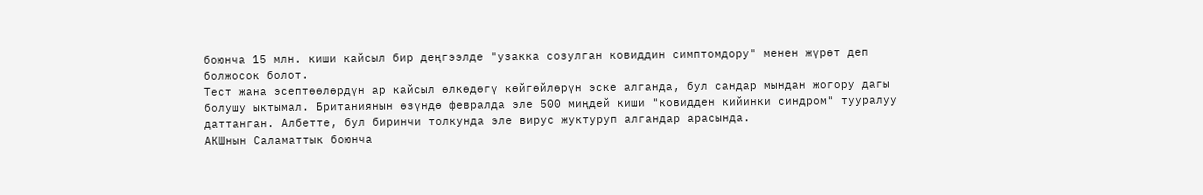боюнча 15 млн. киши кайсыл бир деңгээлде "узакка созулган ковиддин симптомдору" менен жүрөт деп болжосок болот.
Тест жана эсептөөлөрдүн ар кайсыл өлкөдөгү көйгөйлөрүн эске алганда, бул сандар мындан жогору дагы болушу ыктымал. Британиянын өзүндө февралда эле 500 миңдей киши "ковидден кийинки синдром" тууралуу даттанган. Албетте, бул биринчи толкунда эле вирус жуктуруп алгандар арасында.
АКШнын Саламаттык боюнча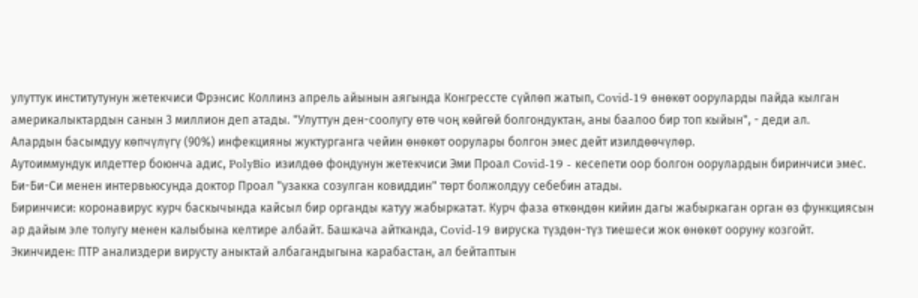улуттук институтунун жетекчиси Фрэнсис Коллинз апрель айынын аягында Конгрессте сүйлөп жатып, Covid-19 өнөкөт ооруларды пайда кылган америкалыктардын санын 3 миллион деп атады. "Улуттун ден-соолугу өтө чоң көйгөй болгондуктан, аны баалоо бир топ кыйын", - деди ал.
Алардын басымдуу көпчүлүгү (90%) инфекцияны жуктурганга чейин өнөкөт оорулары болгон эмес дейт изилдөөчүлөр.
Аутоиммундук илдеттер боюнча адис, PolyBio изилдөө фондунун жетекчиси Эми Проал Covid-19 - кесепети оор болгон оорулардын биринчиси эмес. Би-Би-Си менен интервьюсунда доктор Проал "узакка созулган ковиддин" төрт болжолдуу себебин атады.
Биринчиси: коронавирус курч баскычында кайсыл бир органды катуу жабыркатат. Курч фаза өткөндөн кийин дагы жабыркаган орган өз функциясын ар дайым эле толугу менен калыбына келтире албайт. Башкача айтканда, Covid-19 вируска түздөн-түз тиешеси жок өнөкөт ооруну козгойт.
Экинчиден: ПТР анализдери вирусту аныктай албагандыгына карабастан, ал бейтаптын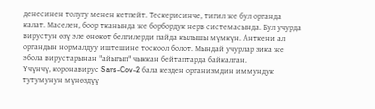денесинен толугу менен кетпейт. Тескерисинче, тигил же бул органда калат. Маселен, боор тканында же борбордук нерв системасында. Бул учурда вирустун өзү эле өнөкөт белгилерди пайда кылышы мүмкүн. Анткени ал органдын нормалдуу иштешине тоскоол болот. Мындай учурлар зика же эбола вирустарынан "айыгып" чыккан бейтаптарда байкалган.
Үчүнчү, коронавирус Sars-Cov-2 бала кезден организмдин иммундук тутумунун мүнөздүү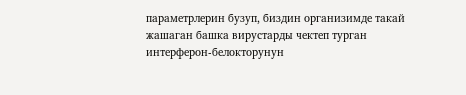параметрлерин бузуп, биздин организимде такай жашаган башка вирустарды чектеп турган интерферон-белокторунун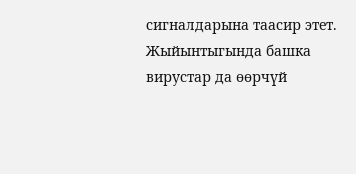сигналдарына таасир этет. Жыйынтыгында башка вирустар да өөрчүй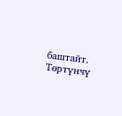баштайт.
Төртүнчү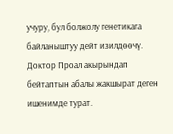учуру, бул болжолу генетикага байланыштуу дейт изилдөөчү. Доктор Проал акырындап бейтаптын абалы жакшырат деген ишенимде турат.